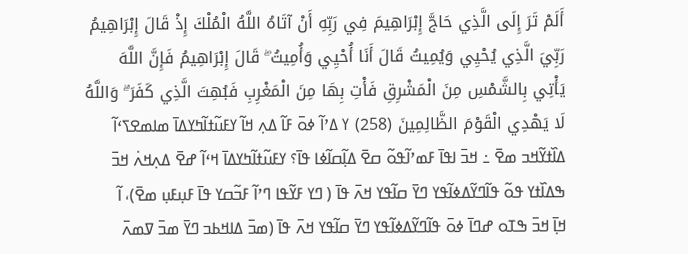أَلَمْ تَرَ إِلَى الَّذِي حَاجَّ إِبْرَاهِيمَ فِي رَبِّهِ أَنْ آتَاهُ اللَّهُ الْمُلْكَ إِذْ قَالَ إِبْرَاهِيمُ رَبِّيَ الَّذِي يُحْيِي وَيُمِيتُ قَالَ أَنَا أُحْيِي وَأُمِيتُ ۖ قَالَ إِبْرَاهِيمُ فَإِنَّ اللَّهَ يَأْتِي بِالشَّمْسِ مِنَ الْمَشْرِقِ فَأْتِ بِهَا مِنَ الْمَغْرِبِ فَبُهِتَ الَّذِي كَفَرَ ۗ وَاللَّهُ لَا يَهْدِي الْقَوْمَ الظَّالِمِينَ (258) ߌ ߡߴߊ߬ ߦߋ߫ ߓߊ߬ ߡߍ߲ ߞߊ߬ ߌߓߎ߬ߙߊ߬ߤߌߡߊ߫ ߘߊߘߐߖߵߊ߬ ߡߊ߰ߙߌ߬ߞߏ ߘߐ߫ ߸ ߞߏ߫ ߊߟߊ߫ ߓߘߴߊ߬ߟߋ߬ ߛߐ߫ ߡߊ߲߬ߛߊ߬ߦߊ ߟߊ߫؟ ߌߓߎ߬ߙߊ߬ߤߌߡߊ߫ ߞߵߊ߬ ߝߐ߫ ߡߍ߲ߞߍ߭ ߞߏ߫ ߒߡߊ߰ߙߌ ߟߋ߬ ߟߊ߬ߣߌ߬ߡߦߊ߬ߟߌ ߣߌ߫ ߛߊ߬ߟߌ ߞߍ߫ ߟߊ߫ ( ߣߌ ߓߌ߬ߟߊ ߣߴߊ߬ ߓߏ߬ߛߌ ߟߊ߫ ߓߎ߲ߓߎ߲ ߘߐ߫)، ߊ߬ ߞߊ߲߫ ߞߏ߫ ߒߠߋ ߝߣߊ߫ ߦߋ߫ ߟߊ߬ߣߌ߬ߡߦߊ߬ߟߌ ߣߌ߫ ߛߊ߬ߟߌ ߞߍ߫ ߟߊ߫ (ߘߏ߫ ߡߊߞߕߏ ߣߌ߫ ߘߏ߫ ߜߘߍ߫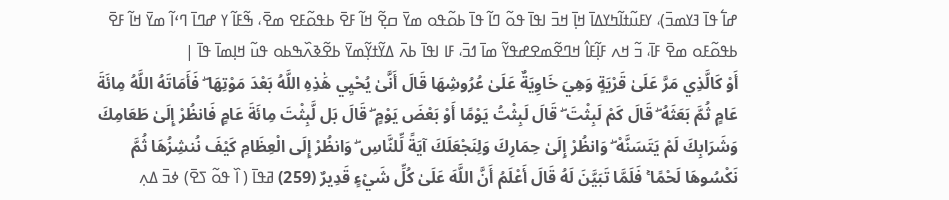ߝߊ߱ ߟߊ߫ ߔߌߘߏ߫)، ߌߓߎ߬ߙߊ߬ߤߌߡߊ߫ ߞߊ߲߫ ߞߏ߫ ߊߟߊ߫ ߟߋ߬ ߣߊ߬ ߟߊ߫ ߕߋ߬ߟߋ ߘߌ߫ ߛߐ߲߬ ߞߊ߬ ߓߐ߫ ߕߟߋ߬ߓߐ ߘߐ߫، ߒ߬ߓߊ߬ ߌ ߝߣߊ߫ ߣߵߊ߬ ߘߌ߫ ߞߊ߬ ߓߐ߫ ߕߟߋ߬ߓߋ ߘߐ߫ ߓߊ߫، ߏ߬ ߞߍ ߓߊ߲߬ߓߊ߮ ߞߣߐ߬ߘߐߝߟߌ߬ ߘߊ߫ ߗߏ߫، ߓߊ ߊߟߊ߫ ߕߍ߫ ߡߌ߬ߙߌ߲߬ߘߌ߫ ߕߐ߬ߢߍ߰ߒߕߋ ߟߎ߬ ߞߊ߲ߘߊ߫ ߟߊ߫ |
أَوْ كَالَّذِي مَرَّ عَلَىٰ قَرْيَةٍ وَهِيَ خَاوِيَةٌ عَلَىٰ عُرُوشِهَا قَالَ أَنَّىٰ يُحْيِي هَٰذِهِ اللَّهُ بَعْدَ مَوْتِهَا ۖ فَأَمَاتَهُ اللَّهُ مِائَةَ عَامٍ ثُمَّ بَعَثَهُ ۖ قَالَ كَمْ لَبِثْتَ ۖ قَالَ لَبِثْتُ يَوْمًا أَوْ بَعْضَ يَوْمٍ ۖ قَالَ بَل لَّبِثْتَ مِائَةَ عَامٍ فَانظُرْ إِلَىٰ طَعَامِكَ وَشَرَابِكَ لَمْ يَتَسَنَّهْ ۖ وَانظُرْ إِلَىٰ حِمَارِكَ وَلِنَجْعَلَكَ آيَةً لِّلنَّاسِ ۖ وَانظُرْ إِلَى الْعِظَامِ كَيْفَ نُنشِزُهَا ثُمَّ نَكْسُوهَا لَحْمًا ۚ فَلَمَّا تَبَيَّنَ لَهُ قَالَ أَعْلَمُ أَنَّ اللَّهَ عَلَىٰ كُلِّ شَيْءٍ قَدِيرٌ (259) ߥߟߊ߫ ( ߊ߰ ߟߋ߬ ߖߐ߫) ߦߏ߫ ߡߍ߲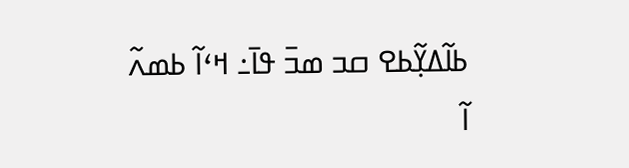ߕߊ߬ߡߌ߲߬ߕߐ ߛߏ ߘߏ߫ ߟߊ߫߸ ߞߵߊ߬ ߕߘߍ߬ ߊ߬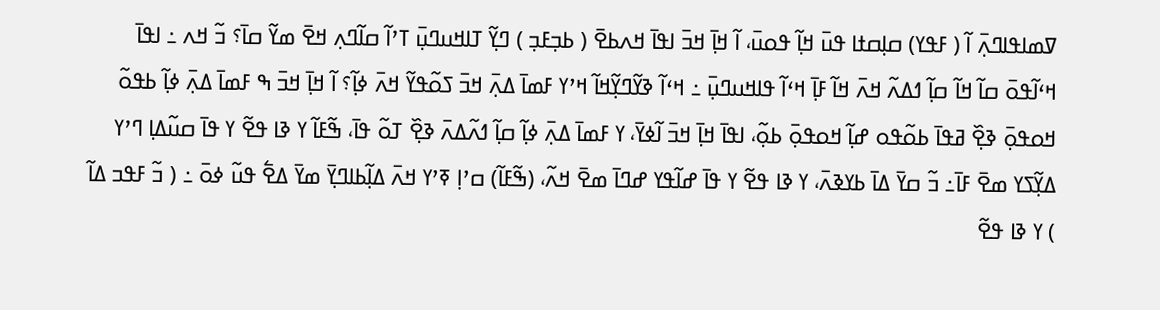ߜߘߊߟߊߣߍ߲߫ ߊ߬ ( ߓߟߌ) ߛߊ߲ߛߙߊ ߟߎ߫ ߞߊ߲߬ ߟߋߎ߫، ߊ߬ ߞߊ߲߫ ߞߏ߫ ߊߟߊ߫ ߞߍߕߐ߫ ( ߕߏ߲ߓߏ߲ ) ߣߌ߲߬ ߠߊߞߎߣߎ߲߫ ߠߴߊ߬ ߛߊ߬ߣߍ߲ ߞߐ߫ ߘߌ߬ ߛߊ߫؟ ߏ߬ ߞߍ ߸ ߊߟߊ߫ ߞߵߊ߬ߟߋ߫ ߛߊ߬ ߞߊ߬ ߛߊ߲߬ ߗߡߍ߬ ߞߍ߫ ߞߊ߬ ߓߊ߲߫ ߞߵߊ߬ ߟߊߞߎߣߎ߲߫ ߸ ߞߵߊ߬ ߢߌ߬ߣߌ߲߬ߞߊ߬ ߞߴߌ ߓߘߊ߫ ߡߍ߲߫ ߞߏ߫ ߖߋ߬ߟߌ߬ ߞߍ߫ ߦߊ߲߬؟ ߊ߬ ߞߊ߲߫ ߞߏ߫ ߒ ߓߘߊ߫ ߡߍ߲߫ ߦߊ߲߬ ߕߟߋ߬ ߞߋߟߋ߲߫ ߢߐ߲߰ ߥߟߊ߫ ߕߋ߬ߟߋ ߝߊ߲߬ ߞߋߟߋ߲߫ ߕߋ߲߬، ߊߟߊ߫ ߞߊ߲߫ ߞߏ߫ ߊ߬ߦߌ߫، ߌ ߓߘߊ߫ ߡߍ߲߫ ߦߊ߲߬ ߛߊ߲߬ ߗߍ߬ߡߍ߫ ߢߐ߲߰ ߠߋ߬ ߟߊ߫، ߒ߬ߓߊ߬ ߌ ߢߊ ߟߐ߬ ߌ ߟߊ߫ ߛߎ߬ߡߊ߲ ߣߴߌ ߡߌ߲߬ߖߌ ߘߐ߫ ߓߊ߫߸ ߏ߬ ߛߌ߫ ߡߊ߫ ߕߌߢߍ߫، ߌ ߢߊ ߟߐ߬ ߌ ߟߊ߫ ߝߊ߬ߟߌ ߝߣߊ߫ ߘߐ߫ ߞߍ߬، (ߒ߬ߓߊ߬) ߛߴߊ߲ ߧߴߌ ߞߍ߫ ߡߊ߲߬ߕߊߣߌ߲߫ ߘߌ߫ ߡߐ߱ ߟߎ߬ ߦߋ߫ ߸ ( ߏ߬ ߓߟߏ ߡߊ߬ ) ߌ ߢߊ ߟߐ߬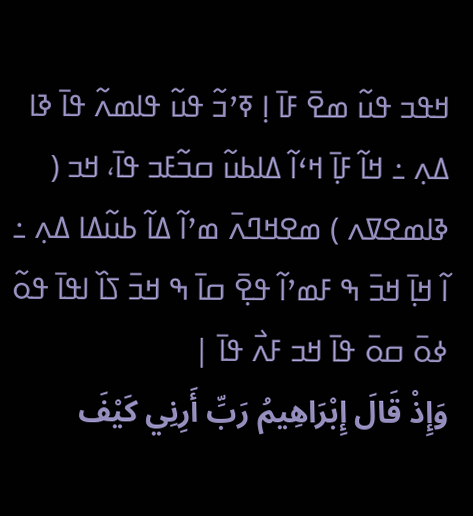ߞߟߏ ߟߎ߬ ߘߐ߫ ߓߊ߫ ߊ߲ ߧߴߏ߬ ߟߎ߬ ߟߊߘߍ߬ ߟߊ߫ ߢߊ ߡߍ߲ ߸ ߞߊ߬ ߓߊ߲߫ ߞߵߊ߬ ߡߊߕߎ߬ ߛߏ߬ߓߏ ߟߊ߫، ߞߏ ( ߢߊߘߐߜߍ ) ߘߐߞߣߍ߫ ߘߴߊ߬ ߡߊ߬ ߕߎ߬ߡߊ ߡߍ߲ ߸ ߊ߬ ߞߊ߲߫ ߞߏ߫ ߒ ߓߘߴߊ߬ ߟߐ߲߫ ߛߊ߫ ߒ ߞߏ߫ ߖߊ߰ ߊߟߊ߫ ߟߋ߬ ߦߋ߫ ߛߋ߫ ߟߊ߫ ߞߏ ߓߍ߯ ߟߊ߫ |
وَإِذْ قَالَ إِبْرَاهِيمُ رَبِّ أَرِنِي كَيْفَ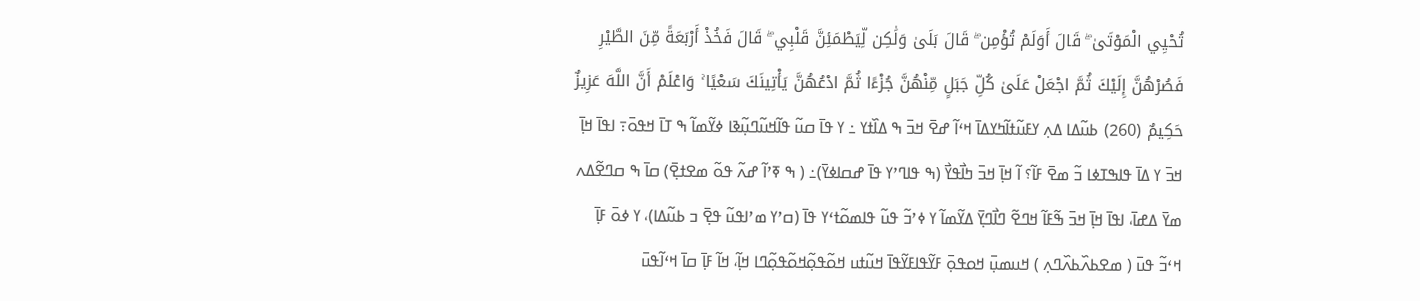تُحْيِي الْمَوْتَىٰ ۖ قَالَ أَوَلَمْ تُؤْمِن ۖ قَالَ بَلَىٰ وَلَٰكِن لِّيَطْمَئِنَّ قَلْبِي ۖ قَالَ فَخُذْ أَرْبَعَةً مِّنَ الطَّيْرِ فَصُرْهُنَّ إِلَيْكَ ثُمَّ اجْعَلْ عَلَىٰ كُلِّ جَبَلٍ مِّنْهُنَّ جُزْءًا ثُمَّ ادْعُهُنَّ يَأْتِينَكَ سَعْيًا ۚ وَاعْلَمْ أَنَّ اللَّهَ عَزِيزٌ حَكِيمٌ (260) ߕߎ߬ߡߊ ߡߍ߲ ߌߓߎ߬ߙߊ߬ߤߌߡߊ߫ ߞߵߊ߬ ߝߐ߫ ߞߏ߫ ߒ ߡߊ߰ߙߌ ߸ ߌ ߟߊ߫ ߛߎ߬ ߟߊ߬ߞߎ߬ߣߎ߲߬ߢߊ ߦߌ߬ߘߊ߬ ߒ ߠߊ߫ ߞߟߋ߫߹ ߊߟߊ߫ ߞߊ߲߫ ߞߏ߫ ߌ ߡߊ߫ ߟߊߒߠߦߊ ߏ߬ ߘߐ߫ ߓߊ߬؟ ߊ߬ ߞߊ߲߫ ߞߏ߫ ߤߊ߯ߟߌ߯ (ߒ ߟߊߣߴߌ ߟߊ߫ ߝߛߊߦߌ߫)߸ ( ߒ ߧߴߊ߬ ߝߍ߬ ߟߋ߬ ߘߐߙߐ߲߫) ߛߊ߫ ߒ ߛߣߐ߬ߡߍ ߘߌ߫ ߡߝߊ߫، ߊߟߊ߫ ߞߊ߲߫ ߞߏ߫ ߒ߬ߓߊ߬ ߞߣߐ߬ ߣߊ߯ߣߌ߲߫ ߡߌ߬ߘߊ߬ ߌ ߦߴߏ߬ ߟߎ߬ ߟߊߘߋ߬ߙߵߌ ߟߊ߫ (ߛߴߌ ߘߴߊߟߎ߬ ߟߐ߲߫ ߏ ߕߎ߬ߡߊ)، ߌ ߦߋ߫ ߓߊ߲߫ ߞߵߏ߬ ߟߎ߫ ( ߘߐߕߍ߰ߕߍ߰ߣߍ߲ ) ߞߎߘߎ߲߫ ߞߋߟߋ߲߫ ߓߌ߬ߟߊߓߌ߬ߟߊ߫ ߞߎ߬ߙߎ ߞߋ߬ߟߋ߲߬ߞߋ߬ߟߋ߲߬ߣߊ ߞߊ߲߬، ߞߊ߬ ߓߊ߲߫ ߛߊ߫ ߞߵߊ߬ߟߎ߫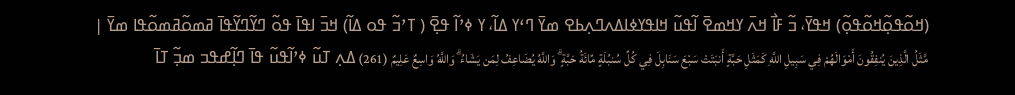(ߞߋ߬ߟߋ߲߬ߞߋ߬ߟߋ߲߬) ߞߟߌ߫، ߏ߬ ߓߊ߯ ߞߍ߫ ߌߞߘߐ߫ ߊ߬ߟߎ߬ ߞߊߟߌߦߊߡߍߣߍ߲ߕߐ ߘߌ߫ ߣߵߌ ߡߊ߬، ߌ ߦߴߊ߬ ߟߐ߲߫ ( ߠߴߏ߬ ߟߋ ߡߊ߬) ߞߏ߫ ߊߟߊ߫ ߟߋ߬ ߣߌ߬ߣߌ߬ߟߊ߫ ߥߘߋ߬ߥߘߋ߬ߟߊ ߘߌ߫ |
مَّثَلُ الَّذِينَ يُنفِقُونَ أَمْوَالَهُمْ فِي سَبِيلِ اللَّهِ كَمَثَلِ حَبَّةٍ أَنبَتَتْ سَبْعَ سَنَابِلَ فِي كُلِّ سُنبُلَةٍ مِّائَةُ حَبَّةٍ ۗ وَاللَّهُ يُضَاعِفُ لِمَن يَشَاءُ ۗ وَاللَّهُ وَاسِعٌ عَلِيمٌ (261) ߡߍ߲ ߠߎ߬ ߦߴߊ߬ߟߎ߬ ߟߊ߫ ߣߊ߲߬ߝߟߏ ߘߏ߲߬ ߠߊ߫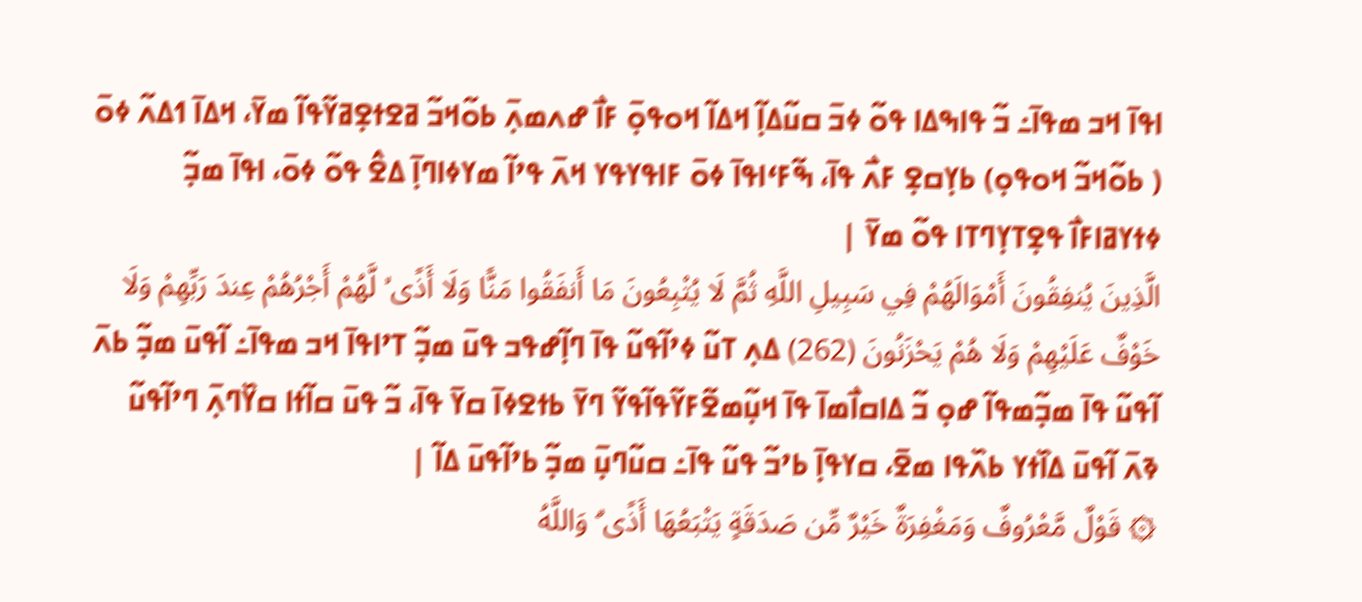ߊߟߊ߫ ߞߏ ߘߟߊ߫߸ ߏ߬ ߟߊߒߡߊ ߟߋ߬ ߦߏ߫ ߛߎ߬ߡߊ߲߬ ߞߡߊ߬ ߞߋߟߋ߲߫ ߓߊ߯ ߝߍߘߍ߲߫ ߕߋ߬ߞߏ߬ ߥߐߙߐ߲ߥߌ߬ߟߊ߬ ߘߌ߫، ߞߡߊ߫ ߗߡߍ߬ ߦߋ߫ ( ߕߋ߬ߞߏ߬ ߞߋߟߋ߲) ߕߌ߲ߛߐ߲ ߓߍ߯ ߟߊ߫، ߒ߬ߓߵߊߟߊ߫ ߦߋ߫ ߓߊߟߌߟߌ ߞߍ߫ ߟߴߊ߬ ߘߌߦߊߣߊ߲߫ ߡߐ߮ ߟߋ߬ ߦߋ߫، ߊߟߊ߫ ߘߏ߲߬ ߦߙߌߥߊߓߊ߯ ߟߐ߲ߠߌ߲ߣߠߊ ߟߋ߬ ߘߌ߫ |
الَّذِينَ يُنفِقُونَ أَمْوَالَهُمْ فِي سَبِيلِ اللَّهِ ثُمَّ لَا يُتْبِعُونَ مَا أَنفَقُوا مَنًّا وَلَا أَذًى ۙ لَّهُمْ أَجْرُهُمْ عِندَ رَبِّهِمْ وَلَا خَوْفٌ عَلَيْهِمْ وَلَا هُمْ يَحْزَنُونَ (262) ߡߍ߲ ߠߎ߬ ߦߴߊ߬ߟߎ߬ ߟߊ߫ ߣߊ߲߬ߝߟߏ ߟߎ߫ ߘߏ߲߬ ߠߴߊߟߊ߫ ߞߏ ߘߟߊ߫߸ ߊ߬ߟߎ߫ ߘߏ߲߬ ߕߍ߫ ߊ߬ߟߎ߬ ߟߊ߫ ߘߏ߲߬ߘߟߊ߬ ߝߋ߲ ߏ߬ ߡߊߛߊ߯ߘߊ߫ ߟߊ߫ ߞߎ߲߬ߘߐ߬ߓߌ߬ߟߊ߬ߟߌ߬ ߣߌ߫ ߕߙߐߦߊ߫ ߛߌ߫ ߟߊ߫، ߏ߬ ߟߎ߫ ߛߊ߬ߙߊ ߛߌ߰ߣߍ߲߫ ߣߴߊ߬ߟߎ߬ ߢߍ߫ ߊ߬ߟߎ߫ ߡߊ߰ߙߌ ߕߍ߰ߟߊ ߘߐ߫، ߛߌߟߊ߲߫ ߕߴߏ߬ ߟߎ߬ ߟߊ߫߸ ߛߎ߬ߣߎ߲߫ ߘߏ߲߬ ߕߴߊ߬ߟߎ߫ ߡߊ߬ |
۞ قَوْلٌ مَّعْرُوفٌ وَمَغْفِرَةٌ خَيْرٌ مِّن صَدَقَةٍ يَتْبَعُهَا أَذًى ۗ وَاللَّهُ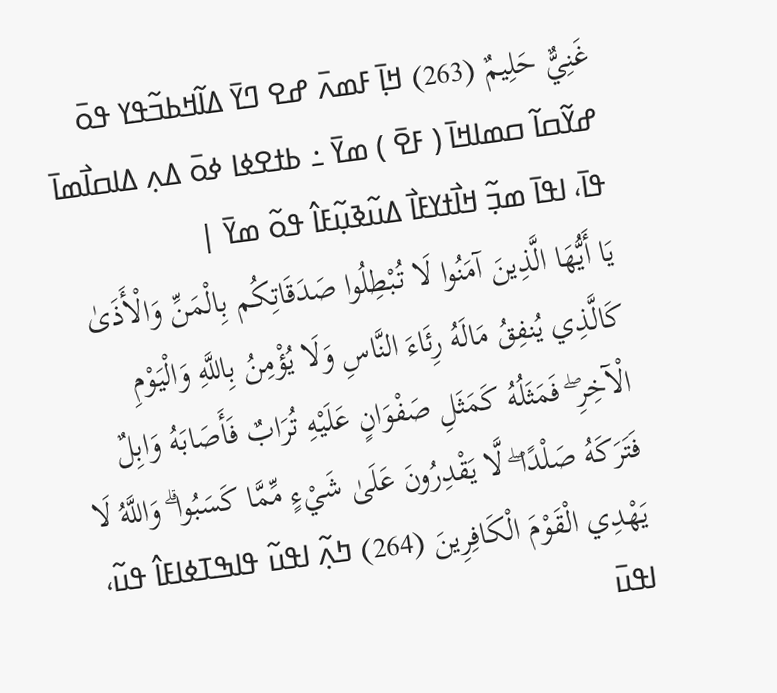غَنِيٌّ حَلِيمٌ (263) ߞߊ߲߫ ߓߘߍ߫ ߝߐ ߣߌ߫ ߡߊ߬ߞߕߏ߬ߟߌ ߟߋ߫ ߝߌ߬ߛߊ߬ ߛߘߊߞߊ߫ ( ߓߐ߫ ) ߘߌ߫ ߸ ߕߙߐߦߊ ߦߋ߫ ߡߍ߲ ߡߊߛߊ߯ߘߊ߫ ߟߊ߫، ߊߟߊ߫ ߘߏ߲߬ ߞߊ߯ߙߌߓߊ߯ ߡߎ߬ߢߎ߲߬ߓߊ߮ ߟߋ߬ ߘߌ߫ |
يَا أَيُّهَا الَّذِينَ آمَنُوا لَا تُبْطِلُوا صَدَقَاتِكُم بِالْمَنِّ وَالْأَذَىٰ كَالَّذِي يُنفِقُ مَالَهُ رِئَاءَ النَّاسِ وَلَا يُؤْمِنُ بِاللَّهِ وَالْيَوْمِ الْآخِرِ ۖ فَمَثَلُهُ كَمَثَلِ صَفْوَانٍ عَلَيْهِ تُرَابٌ فَأَصَابَهُ وَابِلٌ فَتَرَكَهُ صَلْدًا ۖ لَّا يَقْدِرُونَ عَلَىٰ شَيْءٍ مِّمَّا كَسَبُوا ۗ وَاللَّهُ لَا يَهْدِي الْقَوْمَ الْكَافِرِينَ (264) ߤߍ߲߬ ߊߟߎ߬ ߟߊߒߠߦߊߓߊ߮ ߟߎ߬، ߊߟߎ߫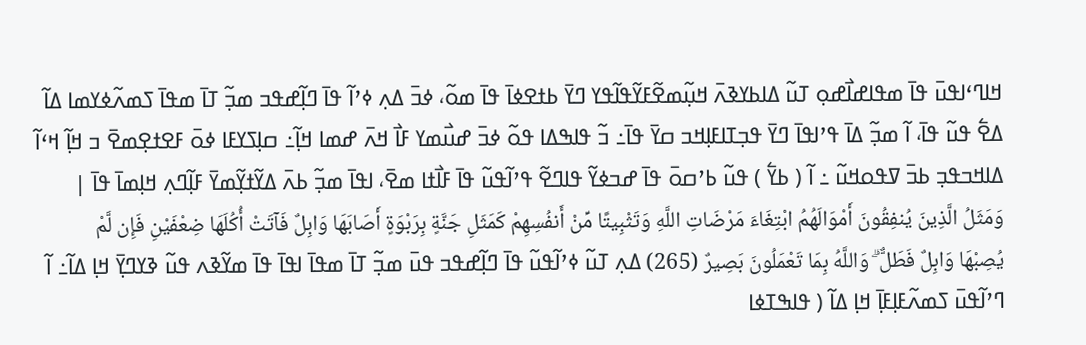ߞߊߣߵߊߟߎ߫ ߟߊ߫ ߘߟߊߝߊ߯ߝߋ߲ ߠߎ߬ ߡߊߕߌߢߍ߫ ߞߎ߲߬ߘߐ߬ߓߌ߬ߟߊ߬ߟߌ ߣߌ߫ ߕߙߐߦߊ߫ ߟߊ߫ ߘߋ߬، ߦߏ߫ ߡߍ߲ ߦߴߊ߬ ߟߊ߫ ߣߊ߲߬ߝߟߏ ߘߏ߲߬ ߠߊ߫ ߘߟߊ߫ ߖߘߍ߬ߦߌߘߊ ߡߊ߬ ߡߐ߱ ߟߎ߬ ߟߊ߫، ߊ߬ ߘߏ߲߬ ߡߊ߫ ߟߴߊߟߊ߫ ߣߌ߫ ߟߏ߲ߠߊߓߊ߲ߞߏ ߛߌ߫ ߟߊ߫߸ ߏ߬ ߟߊߒߡߊ ߟߋ߬ ߦߏ߫ ߝߎ߯ߘߌ ߓߊ߯ ߞߍ߫ ߝߘߊ ߞߊ߲߬߸ ߛߊ߲ߖߌߓߊ ߦߋ߫ ߓߐߙߐ߲ߘߐ߫ ߏ ߞߊ߲߬ ߞߵߊ߬ ߡߊߞߏߟߏ߲ ߕߏ߫ ߜߟߋߞߎ߬ ߸ ߊ߬ ( ߕߌ߱ ) ߟߎ߬ ߕߴߛߋ߫ ߟߊ߫ ߝߏߦߌ߬ ߟߊߣߐ߬ ߟߴߊ߬ߟߎ߬ ߟߊ߫ ߓߊ߯ߙߊ ߘߐ߫، ߊߟߊ߫ ߘߏ߲߬ ߕߍ߫ ߡߌ߬ߙߌ߲߬ߘߌ߫ ߓߊ߲߬ߣߍ߲ ߞߊ߲ߘߊ߫ ߟߊ߫ |
وَمَثَلُ الَّذِينَ يُنفِقُونَ أَمْوَالَهُمُ ابْتِغَاءَ مَرْضَاتِ اللَّهِ وَتَثْبِيتًا مِّنْ أَنفُسِهِمْ كَمَثَلِ جَنَّةٍ بِرَبْوَةٍ أَصَابَهَا وَابِلٌ فَآتَتْ أُكُلَهَا ضِعْفَيْنِ فَإِن لَّمْ يُصِبْهَا وَابِلٌ فَطَلٌّ ۗ وَاللَّهُ بِمَا تَعْمَلُونَ بَصِيرٌ (265) ߡߍ߲ ߠߎ߬ ߦߴߊ߬ߟߎ߬ ߟߊ߫ ߣߊ߲߬ߝߟߏ ߟߎ߫ ߘߏ߲߬ ߠߊ߫ ߘߟߊ߫ ߊߟߊ߫ ߟߊ߫ ߘߌ߬ߢߍ ߟߎ߬ ߢߌߣߌ߲߫ ߞߊ߲ ߡߊ߬߸ ߊ߬ ߣߴߊ߬ߟߎ߫ ߖߘߍ߬ߓߊ߲ߓߊ߲߫ ߞߊ߲ ߡߊ߬ ( ߟߊߒߠߦߊ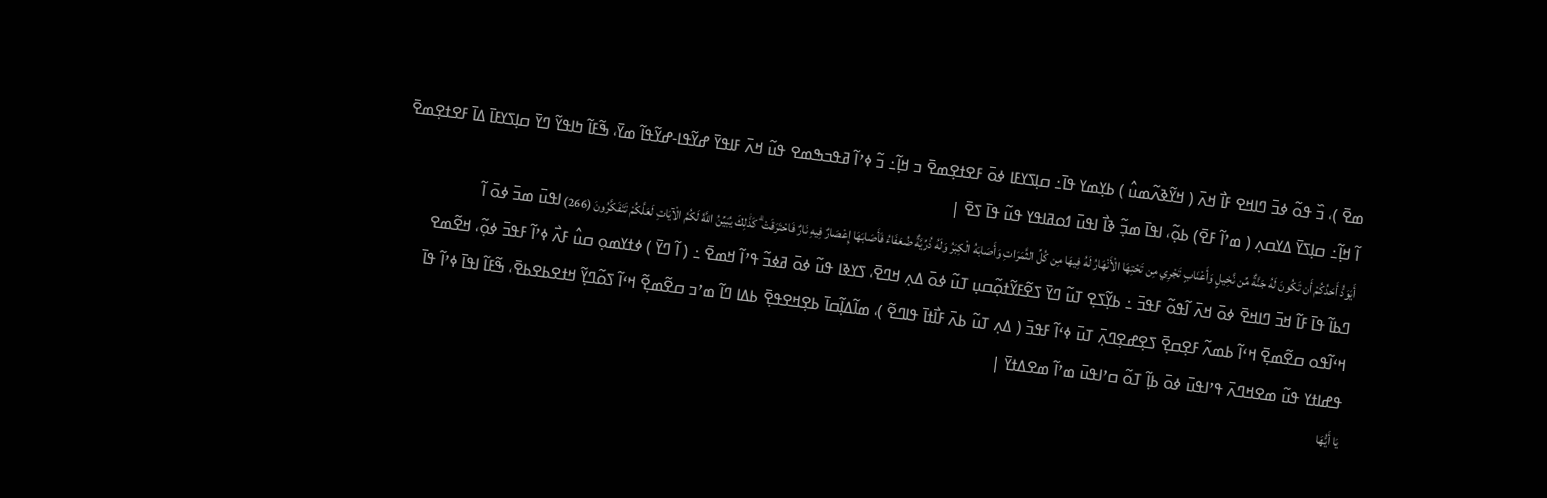ߘߐ߫ )، ߏ߰ ߟߋ߬ ߦߏ߫ ߣߊߞߐ ߓߊ߯ ߞߍ߫ ( ߞߌ߬ߢߍ߬ߘߎ߮ ) ߕߌ߲ߘߌ ߟߊ߫߸ ߛߊ߲ߖߌߓߊ ߦߋ߫ ߓߐߙߐ߲ߘߐ߫ ߏ ߞߊ߲߬߸ ߏ߬ ߦߴߊ߬ ߥߟߏߒߘߐ ߟߎ߬ ߞߍ߫ ߓߊߟߌ߫ ߝߌ߬ߟߊ-ߝߌ߬ߟߊ߬ ߘߌ߫، ߒ߬ߓߊ߬ ߤߊߟߌ߬ ߣߌ߫ ߛߊ߲ߖߌߓߊ߫ ߡߊ߫ ߓߐߙߐ߲ߘߐ߫ ߊ߬ ߞߊ߲߬߸ ߛߊ߲ߖߌ߫ ߡߌߛߍ߲ ( ߘߴߊ߬ ߓߐ߫) ߕߋ߲߬، ߊߟߊ߫ ߘߏ߲߬ ߢߊ߯ ߊߟߎ߫ ߗߋߥߊߟߌ ߟߎ߬ ߟߊ߫ ߖߐ߫ |
أَيَوَدُّ أَحَدُكُمْ أَن تَكُونَ لَهُ جَنَّةٌ مِّن نَّخِيلٍ وَأَعْنَابٍ تَجْرِي مِن تَحْتِهَا الْأَنْهَارُ لَهُ فِيهَا مِن كُلِّ الثَّمَرَاتِ وَأَصَابَهُ الْكِبَرُ وَلَهُ ذُرِّيَّةٌ ضُعَفَاءُ فَأَصَابَهَا إِعْصَارٌ فِيهِ نَارٌ فَاحْتَرَقَتْ ۗ كَذَٰلِكَ يُبَيِّنُ اللَّهُ لَكُمُ الْآيَاتِ لَعَلَّكُمْ تَتَفَكَّرُونَ (266) ߊߟߎ߫ ߘߏ߫ ߦߋ߫ ߊ߬ ߣߕߊ߬ ߟߊ߫ ߓߊ߬ ߞߏ߫ ߣߊߞߐ߫ ߦߋ߫ ߞߍ߫ ߊ߬ߟߋ߬ ߓߟߏ߫ ߸ ߕߌ߲߬ߖߐ߲ ߠߎ߬ ߣߌ߫ ߖߐ߬ߓߌ߬ߙߋ߲߬ߛߎ߲ ߠߎ߬ ߦߋ߫ ߡߍ߲ ߞߣߐ߫، ߖߌߢߊ ߟߎ߬ ߦߋ߫ ߥߦߏ߬ ߟߴߊ߬ ߞߘߐ߫ ߸ ( ߊ߬ ߣߌ߫ ) ߦߙߌߘߋ߲ ߛߎ߮ ߓߍ߯ ߦߴߊ߬ ߓߟߏ߫ ߦߋ߲߬، ߞߐ߬ߘߐ ߞߵߊ߬ߟߋ ߛߐ߬ߘߐ߲߫ ߞߵߊ߬ ߕߘߍ߬ ߓߐ߲ߛߐ߲߫ ߖߐ߲ߝߐ߲ߣߍ߲߫ ߠߎ߫ ߦߵߊ߬ ߓߟߏ߫ ( ߡߍ߲ ߠߎ߬ ߕߍ߫ ߓߊ߯ߙߊ߫ ߟߊߣߐ߬ )، ߘߊ߬ߡߊ߲߬ߛߊ߫ ߕߐ߲ߞߐߟߐ߲߫ ߕߡߊ ߣߊ߬ ߘߴߏ ߛߐ߬ߘߐ߲߬ ߞߵߊ߬ ߖߋ߬ߣߌ߲߬ ߞߙߐߕߐߕߐ߫، ߒ߬ߓߊ߬ ߊߟߊ߫ ߦߴߊ߬ ߟߊ߫ ߟߝߊߙߌ ߟߎ߬ ߘߐߞߣߍ߫ ߟߴߊߟߎ߫ ߦߋ߫ ߕߊ߲߬ ߠߋ߬ ߛߴߊߟߎ߫ ߘߴߊ߬ ߘߐߡߙߌ߫ |
يَا أَيُّهَا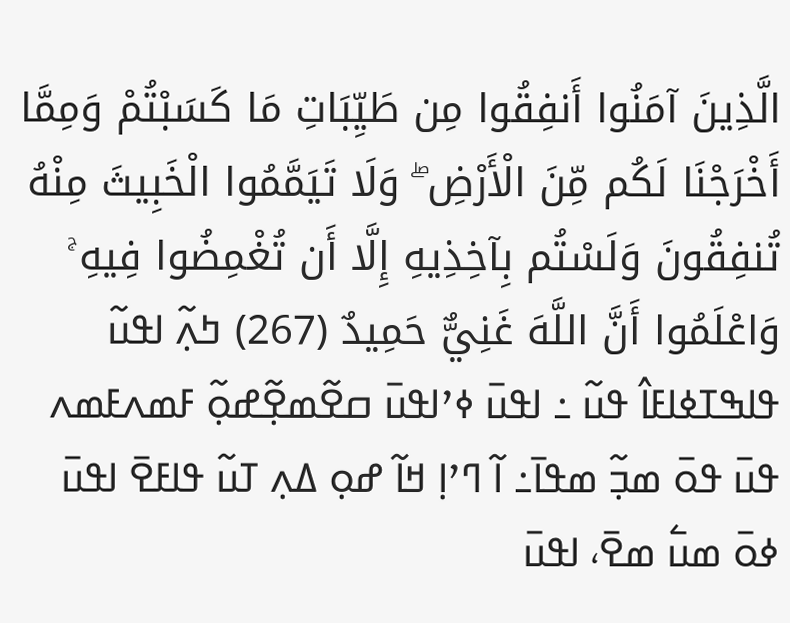الَّذِينَ آمَنُوا أَنفِقُوا مِن طَيِّبَاتِ مَا كَسَبْتُمْ وَمِمَّا أَخْرَجْنَا لَكُم مِّنَ الْأَرْضِ ۖ وَلَا تَيَمَّمُوا الْخَبِيثَ مِنْهُ تُنفِقُونَ وَلَسْتُم بِآخِذِيهِ إِلَّا أَن تُغْمِضُوا فِيهِ ۚ وَاعْلَمُوا أَنَّ اللَّهَ غَنِيٌّ حَمِيدٌ (267) ߤߍ߲߬ ߊߟߎ߬ ߟߊߒߠߦߊߓߊ߮ ߟߎ߬ ߸ ߊߟߎ߫ ߦߴߊߟߎ߫ ߛߐ߬ߘߐ߲߬ߝߋ߲߬ ߓߘߍߓߘߍ ߟߎ߫ ߟߋ߫ ߘߏ߲߬ ߘߟߊ߫߸ ߊ߬ ߣߴߊ߲ ߞߊ߬ ߝߋ߲ ߡߍ߲ ߠߎ߬ ߟߊߓߐ߫ ߊߟߎ߫ ߦߋ߫ ߘߎ߱ ߘߐ߫، ߊߟߎ߫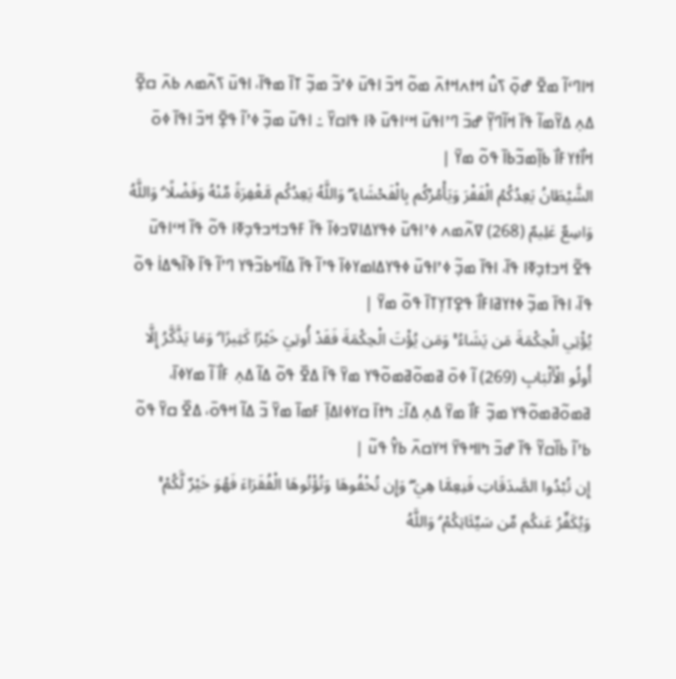ߞߊߣߵߊ߬ ߘߐ߫ ߝߋ߲߫ ߖߎ߮ ߞߙߍߞߙߍ߫ ߘߋ߬ ߞߏ߫ ߊߟߎ߫ ߦߴߏ߬ ߘߏ߲߬ ߠߊ߫ ߘߟߊ߫، ߊߟߎ߫ ߖߍ߬ߘߍ ߕߍ߫ ߛߐ߲߬ ߡߍ߲ ߡߌ߬ߘߊ߬ ߟߊ߫ ߞߊ߬ߣߌ߲߬ ߝߏ߫ ߣߴߊߟߎ߫ ߞߵߊߟߎ߫ ߢߊ ߟߊߛߌ߰ ߸ ߊߟߎ߫ ߘߏ߲߬ ߦߴߊ߬ ߟߐ߲߫ ߞߏ߫ ߊߟߊ߫ ߦߋ߫ ߞߊ߯ߙߌߓߊ߯ ߕߊ߲߬ߘߏ߬ߕߊ߫ ߟߋ߬ ߘߌ߫ |
الشَّيْطَانُ يَعِدُكُمُ الْفَقْرَ وَيَأْمُرُكُم بِالْفَحْشَاءِ ۖ وَاللَّهُ يَعِدُكُم مَّغْفِرَةً مِّنْهُ وَفَضْلًا ۗ وَاللَّهُ وَاسِعٌ عَلِيمٌ (268) ߜߍ߬ߘߍ ߦߴߊߟߎ߫ ߦߟߌߡߊߜߏߦߊ߫ ߟߊ߫ ߓߟߏߞߏߟߏ߲ߧߊ ߟߋ߬ ߟߊ߫ ߞߵߊߟߎ߫ ߟߐ߬ ߞߏߙߏ߲ߧߊ ߟߊ߫، ߊߟߊ߫ ߘߏ߲߬ ߦߴߊߟߎ߫ ߦߟߌߡߊߘߌߦߊ߫ ߟߴߊ߬ ߟߊ߫ ߡߊ߬ߞߕߏ߬ߟߌ ߣߴߊ߬ ߟߊ߫ ߢߊ߬ߒߡߊ߭ ߟߋ߬ ߟߊ߫، ߊߟߊ߫ ߘߏ߲߬ ߦߙߌߥߊߓߊ߯ ߟߐ߲ߠߌ߲ߠߊ߫ ߟߋ߬ ߘߌ߫ |
يُؤْتِي الْحِكْمَةَ مَن يَشَاءُ ۚ وَمَن يُؤْتَ الْحِكْمَةَ فَقَدْ أُوتِيَ خَيْرًا كَثِيرًا ۗ وَمَا يَذَّكَّرُ إِلَّا أُولُو الْأَلْبَابِ (269) ߊ߬ ߦߋ߫ ߥߘߋ߬ߥߘߋ߬ߟߌ ߘߌ߫ ߟߊ߫ ߡߐ߰ ߟߋ߬ ߡߊ߬ ߡߍ߲ ߓߊ߯ ߊ߬ ߘߌߦߊ߫، ߥߘߋ߬ߥߘߋ߬ߟߌ ߘߏ߲߬ ߓߊ߯ ߘߌ߫ ߡߍ߲ ߡߊ߬߸ ߤߙߊ߫ ߛߌߦߊߡߊ߲߫ ߓߘߊ߫ ߘߌ߫ ߏ߬ ߡߊ߬ ߞߟߋ߫، ߡߐ߰ ߛߌ߫ ߟߋ߬ ߕߴߊ߬ ߕߊ߰ߛߌ߬ ߟߊ߫ ߝߏ߫ ߤߊߞߟߌ߫ ߞߌߛߍ߫ ߕߌ߮ ߟߎ߬ |
إِن تُبْدُوا الصَّدَقَاتِ فَنِعِمَّا هِيَ ۖ وَإِن تُخْفُوهَا وَتُؤْتُوهَا الْفُقَرَاءَ فَهُوَ خَيْرٌ لَّكُمْ ۚ وَيُكَفِّرُ عَنكُم مِّن سَيِّئَاتِكُمْ ۗ وَاللَّهُ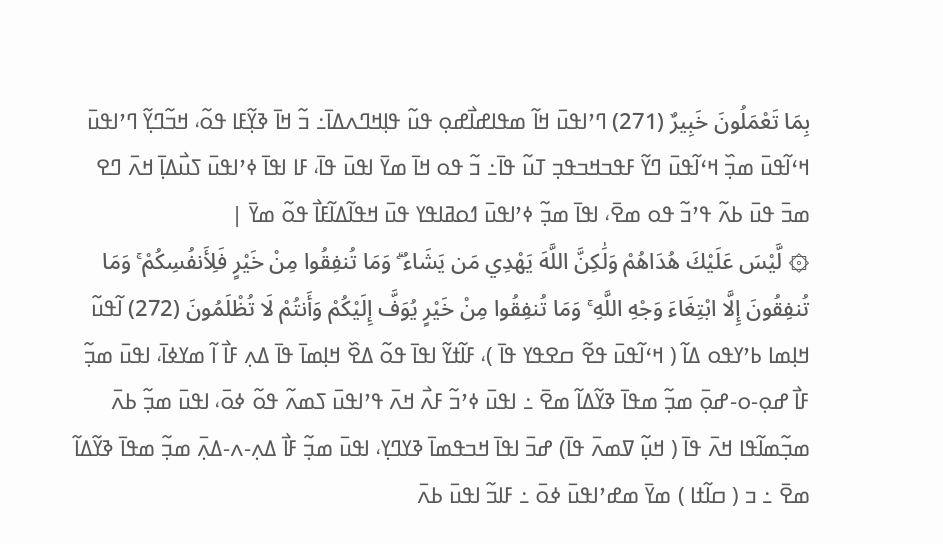بِمَا تَعْمَلُونَ خَبِيرٌ (271) ߣߴߊߟߎ߫ ߞߊ߬ ߘߟߊߝߊ߯ߝߋ߲ ߟߎ߬ ߟߊ߲ߞߣߍߡߊ߫߸ ߏ߬ ߞߊ߫ ߢߌ߲߬ߓߊ ߟߋ߬، ߞߏ߬ߣߌ߲߬ ߣߴߊߟߎ߫ ߞߵߊ߬ߟߎ߫ ߘߏ߲߰ ߞߵߊ߬ߟߎ߫ ߣߌ߬ ߓߟߏߞߏߟߏ߲ ߠߎ߬ ߟߊ߫߸ ߏ߬ ߟߋ ߞߊ߫ ߘߌ߫ ߊߟߎ߫ ߟߊ߫، ߓߊ ߊߟߊ߫ ߦߴߊߟߎ߫ ߖߎ߯ߡߊ߲߫ ߞߍ߫ ߣߐ ߘߏ߫ ߟߎ߫ ߕߍ߬ ߟߴߏ߬ ߟߋ ߘߐ߫، ߊߟߊ߫ ߘߏ߲߬ ߦߴߊߟߎ߫ ߗߋߥߊߟߌ ߟߎ߫ ߞߟߊ߬ߡߊ߬ߓߊ߯ ߟߋ߬ ߘߌ߫ |
۞ لَّيْسَ عَلَيْكَ هُدَاهُمْ وَلَٰكِنَّ اللَّهَ يَهْدِي مَن يَشَاءُ ۗ وَمَا تُنفِقُوا مِنْ خَيْرٍ فَلِأَنفُسِكُمْ ۚ وَمَا تُنفِقُونَ إِلَّا ابْتِغَاءَ وَجْهِ اللَّهِ ۚ وَمَا تُنفِقُوا مِنْ خَيْرٍ يُوَفَّ إِلَيْكُمْ وَأَنتُمْ لَا تُظْلَمُونَ (272) ߊ߬ߟߎ߬ ߞߊ߲ߘߊ ߕߴߌߟߋ ߡߊ߬ ( ߞߵߊ߬ߟߎ߫ ߟߐ߬ ߛߐߟߌ ߟߊ߫ )، ߓߊ߬ߙߌ߬ ߊߟߊ߫ ߟߋ߬ ߡߐ߰ ߞߊ߲ߘߊ߫ ߟߊ߫ ߡߍ߲ ߓߊ߯ ߊ߬ ߘߌߦߊ߫، ߊߟߎ߫ ߘߏ߲߬ ߓߊ߯ ߝߋ߲-ߋ-ߝߋ߲߫ ߘߏ߲߬ ߘߟߊ߫ ߢߌ߬ߡߊ߬ ߘߐ߫ ߸ ߊߟߎ߫ ߦߴߏ߬ ߓߍ߯ ߞߍ߫ ߟߴߊߟߎ߫ ߖߘߍ߬ ߟߋ߬ ߦߋ߫، ߊߟߎ߫ ߘߏ߲߬ ߕߍ߫ ߘߏ߲߬ߘߊ߬ߟߊ ߞߍ߫ ߟߊ߫ ( ߞߎ߲߬ ߜߘߍ߫ ߟߊ߫) ߝߏ߫ ߊߟߊ߫ ߞߏߟߘߊ߫ ߢߌߣߌ߲، ߊߟߎ߫ ߘߏ߲߬ ߓߊ߯ ߡߍ߲-ߍ-ߡߍ߲߫ ߘߏ߲߬ ߘߟߊ߫ ߢߌ߬ߡߊ߬ ߘߐ߫ ߸ ߏ ( ߛߊ߬ߙߊ ) ߘߌ߫ ߘߝߴߊߟߎ߫ ߦߋ߫ ߸ ߓߊߏ߬ ߊߟߎ߫ ߕߍ߫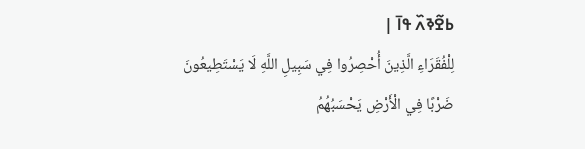ߕߐ߬ߢߍ߰ ߟߊ߫ |
لِلْفُقَرَاءِ الَّذِينَ أُحْصِرُوا فِي سَبِيلِ اللَّهِ لَا يَسْتَطِيعُونَ ضَرْبًا فِي الْأَرْضِ يَحْسَبُهُمُ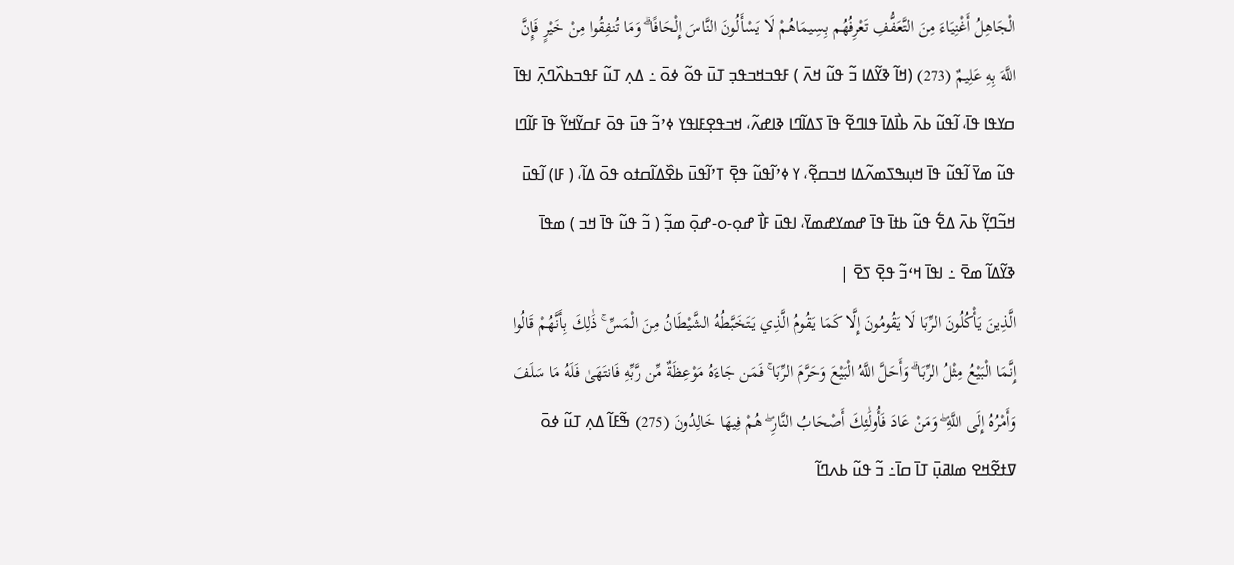الْجَاهِلُ أَغْنِيَاءَ مِنَ التَّعَفُّفِ تَعْرِفُهُم بِسِيمَاهُمْ لَا يَسْأَلُونَ النَّاسَ إِلْحَافًا ۗ وَمَا تُنفِقُوا مِنْ خَيْرٍ فَإِنَّ اللَّهَ بِهِ عَلِيمٌ (273) (ߞߊ߬ ߢߌ߬ߡߊ ߏ߬ ߟߎ߬ ߞߍ߫ ) ߓߟߏߞߏߟߏ߲ ߠߎ߫ ߟߋ߬ ߦߋ߫ ߸ ߡߍ߲ ߠߎ߬ ߓߟߏߕߍ߰ߣߍ߲߫ ߊߟߊ߫ ߛߌߟߊ ߟߊ߫، ߊ߬ߟߎ߬ ߕߍ߫ ߕߊ߯ߡߊ߫ ߟߊߣߐ߬ ߟߊ߫ ߖߡߊ߬ߣߊ ߢߊߝߍ߬، ߞߏߟߐ߲ߓߊߟߌ ߦߴߏ߬ ߟߎ߫ ߟߋ߫ ߓߛߌ߬ߞߌ߬ ߟߊ߫ ߓߊ߬ߣߊ ߟߎ߬ ߘߌ߫ ߊ߬ߟߎ߬ ߟߊ߫ ߞߎ߲ߒߖߘߍ߬ߡߊ ߞߏߛߐ߲߬، ߌ ߦߴߊ߬ߟߎ߬ ߟߐ߲߫ ߠߴߊ߬ߟߎ߫ ߕߐ߰ߡߊ߬ߛߙߋ ߟߋ߫ ߡߊ߬، ( ߓߊ) ߊ߬ߟߎ߫ ߞߏ߬ߣߌ߲߬ ߕߍ߫ ߡߐ߱ ߟߎ߬ ߕߙߊ߫ ߟߊ߫ ߝߘߌߝߘߌ߫، ߊߟߎ߫ ߓߊ߯ ߝߋ߲-ߋ-ߝߋ߲߫ ߘߏ߲߬ ( ߏ߬ ߟߎ߬ ߟߊ߫ ߞߏ ) ߘߟߊ߫ ߢߌ߬ߡߊ߬ ߘߐ߫ ߸ ߊߟߊ߫ ߞߵߏ߬ ߟߐ߲߫ ߖߐ߫ |
الَّذِينَ يَأْكُلُونَ الرِّبَا لَا يَقُومُونَ إِلَّا كَمَا يَقُومُ الَّذِي يَتَخَبَّطُهُ الشَّيْطَانُ مِنَ الْمَسِّ ۚ ذَٰلِكَ بِأَنَّهُمْ قَالُوا إِنَّمَا الْبَيْعُ مِثْلُ الرِّبَا ۗ وَأَحَلَّ اللَّهُ الْبَيْعَ وَحَرَّمَ الرِّبَا ۚ فَمَن جَاءَهُ مَوْعِظَةٌ مِّن رَّبِّهِ فَانتَهَىٰ فَلَهُ مَا سَلَفَ وَأَمْرُهُ إِلَى اللَّهِ ۖ وَمَنْ عَادَ فَأُولَٰئِكَ أَصْحَابُ النَّارِ ۖ هُمْ فِيهَا خَالِدُونَ (275) ߒ߬ߓߊ߬ ߡߍ߲ ߠߎ߬ ߦߋ߫ ߜߙߐ߬ߞߐ ߘߊߥߎ߲߫ ߠߊ߫ ߛߊ߫߸ ߏ߬ ߟߎ߬ ߕߍߣߊ߬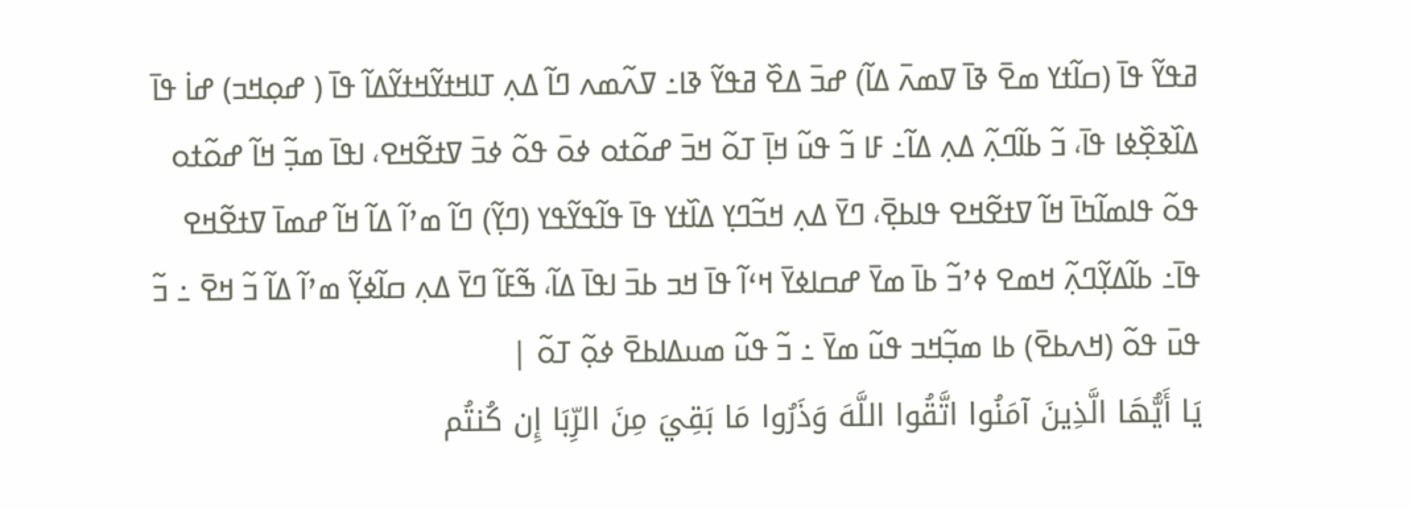ߥߟߌ߬ ߟߊ߫ (ߛߊ߬ߙߌ ߘߐ߫ ߢߊ߫ ߜߘߍ߫ ߡߊ߬) ߝߏ߫ ߡߐ߰ ߥߟߌ߬ ߢߊ߸ ߜߍ߬ߘߍ ߣߊ߬ ߡߍ߲ ߠߊߞߙߌ߬ߞߙߌ߬ߡߊ߬ ߟߊ߫ ( ߝߋ߲ߞߏ) ߝߊ߭ ߟߊ߫ ߡߊ߰ߢߐ߲߰ߦߊ ߟߊ߫، ߏ߬ ߕߊ߬ߣߍ߲߬ ߡߍ߲ ߡߊ߬߸ ߓߊ ߏ߬ ߟߎ߬ ߞߊ߲߫ ߠߋ߬ ߞߏ߫ ߝߋ߬ߙߋ ߦߋ߫ ߟߋ߬ ߦߏ߫ ߜߙߐ߬ߞߐ، ߊߟߊ߫ ߘߏ߲߬ ߞߊ߬ ߝߋ߬ߙߋ ߟߋ߬ ߟߊߘߊ߬ߤߊ߫ ߞߊ߬ ߜߙߐ߬ߞߐ ߟߊߕߐ߲߫، ߣߌ߫ ߡߍ߲ ߞߏ߬ߣߌ߲ ߡߊ߰ߙߌ ߟߊ߫ ߟߊ߬ߟߌ߬ߟߌ (ߣߌ߲߬) ߣߊ߬ ߘߴߊ߬ ߡߊ߬ ߞߊ߬ ߝߘߊ߫ ߜߙߐ߬ߞߐ ߟߊ߫߸ ߕߊ߬ߡߌ߲߬ߣߍ߲߬ ߞߘߐ ߦߴߏ߬ ߕߊ߫ ߘߌ߫ ߝߛߊߦߌ߫ ߞߵߊ߬ ߟߊ߫ ߞߏ ߕߏ߫ ߊߟߊ߫ ߡߊ߬، ߒ߬ߓߊ߬ ߣߌ߫ ߡߍ߲ ߛߊ߬ߦߌ߲߬ ߘߴߊ߬ ߡߊ߬ ߏ߬ ߞߐ߫ ߸ ߏ߬ ߟߎ߫ ߟߋ߬ (ߞߍߕߐ߫) ߕߊ ߘߏ߲߬ߞߏ ߟߎ߬ ߘߌ߫ ߸ ߏ߬ ߟߎ߬ ߘߎߡߊߕߐ߫ ߦߋ߲߬ ߠߋ߬ |
يَا أَيُّهَا الَّذِينَ آمَنُوا اتَّقُوا اللَّهَ وَذَرُوا مَا بَقِيَ مِنَ الرِّبَا إِن كُنتُم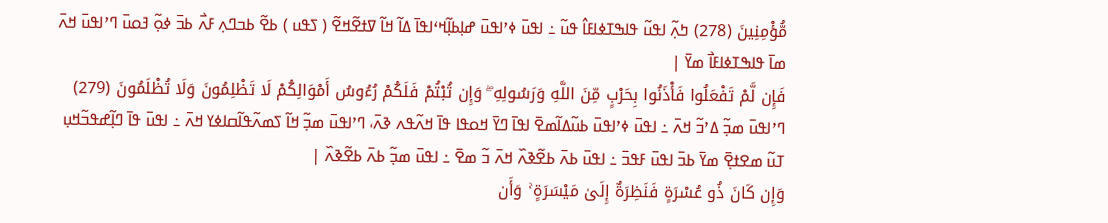مُّؤْمِنِينَ (278) ߤߍ߲߬ ߊߟߎ߬ ߟߊߒߠߦߊߓߊ߮ ߟߎ߬ ߸ ߊߟߎ߫ ߦߴߊߟߎ߫ ߝߊ߲ߕߊ߲߬ߞߵߊߟߊ߫ ߡߊ߬ ߞߊ߬ ߜߙߐ߬ߞߐ߬ ( ߖߟߎ ) ߕߐ߬ ߕߏߣߍ߲ ߓߍ߯ ߕߏ߫ ߦߋ߲߬ ߔߋߎ߫ ߣߴߊߟߎ߫ ߞߍ߫ ߘߊ߫ ߟߊߒߠߦߊߓߊ߯ ߘߌ߫ |
فَإِن لَّمْ تَفْعَلُوا فَأْذَنُوا بِحَرْبٍ مِّنَ اللَّهِ وَرَسُولِهِ ۖ وَإِن تُبْتُمْ فَلَكُمْ رُءُوسُ أَمْوَالِكُمْ لَا تَظْلِمُونَ وَلَا تُظْلَمُونَ (279) ߣߴߊߟߎ߫ ߘߏ߲߬ ߡߴߏ߬ ߞߍ߫ ߸ ߊߟߎ߫ ߦߴߊߟߎ߫ ߕߎ߬ߡߊ߬ߘߐ߫ ߊߟߊ߫ ߣߌ߫ ߞߋߟߊ ߟߊ߫ ߞߍ߬ߟߍ ߢߍ߫، ߣߴߊߟߎ߫ ߘߏ߲߬ ߞߊ߬ ߖߘߍ߬ߟߊ߬ߛߊߦߌ ߞߍ߫ ߸ ߊߟߎ߫ ߟߊ߫ ߣߊ߲߬ߝߟߏ߬ߞߎ߲ ߠߎ߬ ߘߐߙߐ߲߫ ߘߌ߫ ߕߏ߫ ߊߟߎ߫ ߓߟߏ߫ ߸ ߊߟߎ߫ ߕߍ߫ ߕߐ߬ߢߍ߰ ߞߍ߫ ߏ߬ ߘߐ߫ ߸ ߊߟߎ߫ ߘߏ߲߬ ߕߍ߫ ߕߐ߬ߢߍ߰ |
وَإِن كَانَ ذُو عُسْرَةٍ فَنَظِرَةٌ إِلَىٰ مَيْسَرَةٍ ۚ وَأَن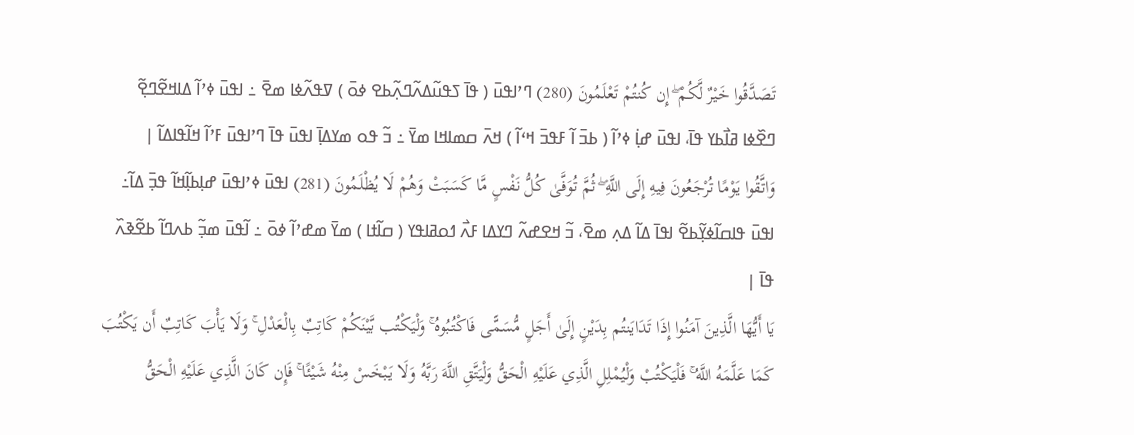تَصَدَّقُوا خَيْرٌ لَّكُمْ ۖ إِن كُنتُمْ تَعْلَمُونَ (280) ߣߴߊߟߎ߫ ( ߟߊ߫ ߖߟߎ߬ߡߍ߬ߣߍ߲߬ߕߐ ߦߋ߫ ) ߜߟߍ߬ߦߊ ߘߐ߫ ߸ ߊߟߎ߫ ߦߴߊ߬ ߡߊߞߐ߬ߣߐ߲߬ ߣߐ߰ߦߊ ߥߊ߯ߕߌ ߟߊ߫، ߊߟߎ߫ ߝߊ߲߭ ߦߴߊ߬ ( ߕߏ߫ ߊ߬ ߓߟߏ߫ ߞߵߊ߬ ) ߞߍ߫ ߛߘߊߞߊ ߘߌ߫ ߸ ߏ߬ ߟߋ ߘߌߡߊ߲߫ ߊߟߎ߫ ߟߊ߫ ߣߴߊߟߎ߫ ߓߴߊ߬ ߞߊ߬ߟߊߡߊ߬ |
وَاتَّقُوا يَوْمًا تُرْجَعُونَ فِيهِ إِلَى اللَّهِ ۖ ثُمَّ تُوَفَّىٰ كُلُّ نَفْسٍ مَّا كَسَبَتْ وَهُمْ لَا يُظْلَمُونَ (281) ߊߟߎ߫ ߦߴߊߟߎ߫ ߝߊ߲ߕߊ߲߬ߞߊ߬ ߟߏ߲߫ ߡߊ߬߸ ߊߟߎ߫ ߟߊߛߊ߬ߦߌ߲߬ߕߐ߬ ߊߟߊ߫ ߡߊ߬ ߡߍ߲ ߘߐ߫، ߏ߬ ߞߐߝߍ߬ ߣߌߡߊ ߓߍ߯ ߗߋߥߊߟߌ ( ߛߊ߬ߙߊ ) ߘߌ߫ ߘߝߴߊ߬ ߦߋ߫ ߸ ߊ߬ߟߎ߫ ߘߏ߲߬ ߕߍߣߊ߬ ߕߐ߬ߢߍ߰ ߟߊ߫ |
يَا أَيُّهَا الَّذِينَ آمَنُوا إِذَا تَدَايَنتُم بِدَيْنٍ إِلَىٰ أَجَلٍ مُّسَمًّى فَاكْتُبُوهُ ۚ وَلْيَكْتُب بَّيْنَكُمْ كَاتِبٌ بِالْعَدْلِ ۚ وَلَا يَأْبَ كَاتِبٌ أَن يَكْتُبَ كَمَا عَلَّمَهُ اللَّهُ ۚ فَلْيَكْتُبْ وَلْيُمْلِلِ الَّذِي عَلَيْهِ الْحَقُّ وَلْيَتَّقِ اللَّهَ رَبَّهُ وَلَا يَبْخَسْ مِنْهُ شَيْئًا ۚ فَإِن كَانَ الَّذِي عَلَيْهِ الْحَقُّ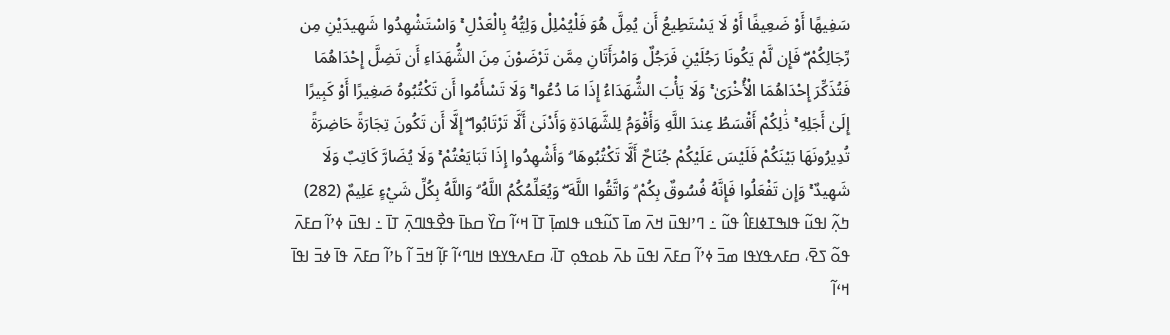سَفِيهًا أَوْ ضَعِيفًا أَوْ لَا يَسْتَطِيعُ أَن يُمِلَّ هُوَ فَلْيُمْلِلْ وَلِيُّهُ بِالْعَدْلِ ۚ وَاسْتَشْهِدُوا شَهِيدَيْنِ مِن رِّجَالِكُمْ ۖ فَإِن لَّمْ يَكُونَا رَجُلَيْنِ فَرَجُلٌ وَامْرَأَتَانِ مِمَّن تَرْضَوْنَ مِنَ الشُّهَدَاءِ أَن تَضِلَّ إِحْدَاهُمَا فَتُذَكِّرَ إِحْدَاهُمَا الْأُخْرَىٰ ۚ وَلَا يَأْبَ الشُّهَدَاءُ إِذَا مَا دُعُوا ۚ وَلَا تَسْأَمُوا أَن تَكْتُبُوهُ صَغِيرًا أَوْ كَبِيرًا إِلَىٰ أَجَلِهِ ۚ ذَٰلِكُمْ أَقْسَطُ عِندَ اللَّهِ وَأَقْوَمُ لِلشَّهَادَةِ وَأَدْنَىٰ أَلَّا تَرْتَابُوا ۖ إِلَّا أَن تَكُونَ تِجَارَةً حَاضِرَةً تُدِيرُونَهَا بَيْنَكُمْ فَلَيْسَ عَلَيْكُمْ جُنَاحٌ أَلَّا تَكْتُبُوهَا ۗ وَأَشْهِدُوا إِذَا تَبَايَعْتُمْ ۚ وَلَا يُضَارَّ كَاتِبٌ وَلَا شَهِيدٌ ۚ وَإِن تَفْعَلُوا فَإِنَّهُ فُسُوقٌ بِكُمْ ۗ وَاتَّقُوا اللَّهَ ۖ وَيُعَلِّمُكُمُ اللَّهُ ۗ وَاللَّهُ بِكُلِّ شَيْءٍ عَلِيمٌ (282) ߤߍ߲߬ ߊߟߎ߬ ߟߊߒߠߦߊߓߊ߮ ߟߎ߬ ߸ ߣߴߊߟߎ߫ ߞߍ߫ ߘߊ߫ ߖߎ߬ߟߎ ߟߊߘߊ߲߫ ߠߊ߫ ߞߵߊ߬ ߛߌ߰ ߛߕߊ߫ ߟߐ߯ߟߊߣߍ߲߫ ߠߊ߫ ߸ ߊߟߎ߫ ߦߴߊ߬ ߛߓߍ߫ ߟߋ߬ ߖߐ߫، ߛߓߍߟߌߟߊ ߘߏ߫ ߦߴߊ߬ ߛߓߍ߫ ߊߟߎ߫ ߕߍ߫ ߕߋߟߋ߲ ߠߊ߫، ߛߓߍߟߌߟߊ ߞߊߣߵߊ߬ ߓߊ߲߬ ߞߏ߫ ߊ߬ ߕߴߊ߬ ߛߓߍ߫ ߟߊ߫ ߦߏ߫ ߊߟߊ߫ ߞߵߊ߬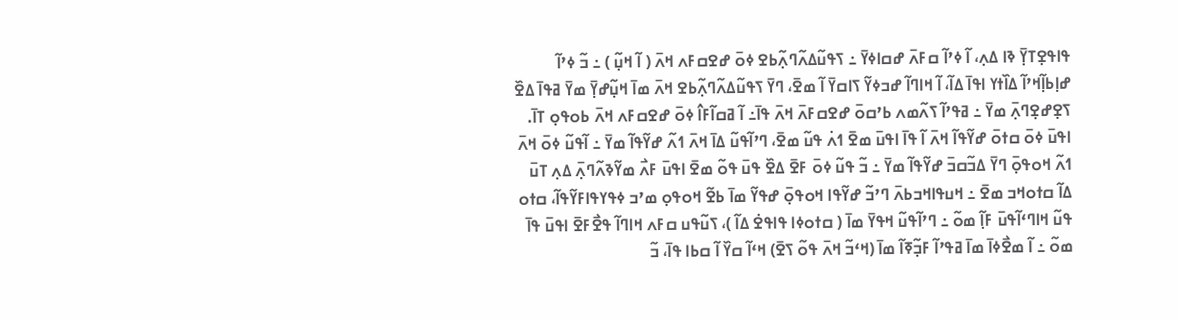ߟߊߟߐ߲ߠߌ߲߫ ߢߊ ߡߍ߲، ߊ߬ ߦߴߊ߬ ߛߓߍ߫ ߝߛߊߦߌ߫ ߸ ߖߟߎ߬ߡߍ߬ߣߍ߲߬ߕߐ ߦߋ߫ ߝߐߛߓߍ ߞߍ߫ ( ߊ߬ ߞߎ߲߬ ) ߸ ߏ߬ ߦߴߊ߬ ߝߊ߲ߕߊ߲߬ߞߴߊ߬ ߡߊ߰ߙߌ ߊߟߊ߫ ߡߊ߬، ߊ߬ ߞߊߣߊ߬ ߝߏߦߌ߬ ߖߊߛߌ߫ ߊ߬ ߘߐ߫، ߣߌ߫ ߖߟߎ߬ߡߍ߬ߣߍ߲߬ߕߐ ߞߍ߫ ߘߊ߫ ߞߎ߲߬ߝߌ߲߫ ߘߌ߫ ߥߟߊ߫ ߡߐ߰ ߖߐ߲ߝߐ߲ߣߍ߲߫ ߘߌ߫ ߸ ߥߟߴߊ߬ ߖߍ߬ߘߍ ߕߴߛߋ߫ ߝߐߛߓߍ߫ ߞߍ߫ ߟߊ߫߸ ߊ߬ ߥߛߊ߬ߓߊ߮ ߦߋ߫ ߝߐߛߓߍ ߞߍ߫ ߕߋߟߋ߲ ߠߊ߫. ߊߟߎ߫ ߦߋ߫ ߛߙߋ߫ ߝߌ߬ߟߊ߬ ߞߍ߫ ߊ߬ ߟߊ߫ ߊߟߎ߫ ߘߐ߫ ߗߍ߭ ߟߎ߬ ߘߐ߫، ߣߴߊ߬ߟߎ߬ ߡߊ߫ ߞߍ߫ ߗߍ߬ ߝߌ߬ߟߊ߬ ߘߌ߫ ߸ ߊ߬ߟߎ߬ ߦߋ߫ ߞߍ߫ ߗߍ߬ ߞߋߟߋ߲߫ ߣߌ߫ ߡߏ߬ߛߏ߫ ߝߌ߬ߟߊ߬ ߘߌ߫ ߸ ߏ߬ ߟߎ߬ ߦߋ߫ ߓߐ߫ ߡߐ߰ ߟߎ߫ ߟߋ߬ ߘߐ߫ ߊߟߎ߫ ߓߍ߯ ߘߌ߬ߢߍ߬ߣߍ߲߫ ߡߍ߲ ߠߎ߫ ߡߊ߬ ߛߙߋߞߏ ߘߐ߫ ߸ ߞߎߟߊߞߏߕߍ߫ ߣߴߏ߬ ߝߌ߬ߟߊ ߞߋߟߋ߲߫ ߝߟߌ߬ ߘߊ߫ ߕߐ߬ ߞߋߟߋ߲ ߘߴߏ ߦߟߌߟߊߓߌ߬ߟߊ߬، ߛߙߋ ߟߎ߬ ߞߊߣߵߊ߬ߟߎ߫ ߓߊ߲߬ ߘߋ߬ ߸ ߣߴߊ߬ߟߎ߬ ߞߟߌ߫ ߘߊ߫ ( ߛߙߋߦߊ ߟߊߟߐ߭ ߡߊ߬ )، ߖߎ߬ߟߎ ߛߓߍ ߞߊߣߊ߬ ߟߐ߯ߓߐ߫ ߊߟߎ߫ ߟߊ߫ ߘߋ߬ ߸ ߊ߬ ߘߐ߯ߦߊ߫ ߘߊ߫ ߥߟߴߊ߬ ߓߏ߲߬ߧߊ߬ ߘߊ߫ (ߞߵߏ߬ ߞߍ߫ ߟߋ߬ ߖߐ߫) ߞߵߊ߬ ߛߌ߰ ߊ߬ ߛߕߊ ߟߊ߫، ߏ߬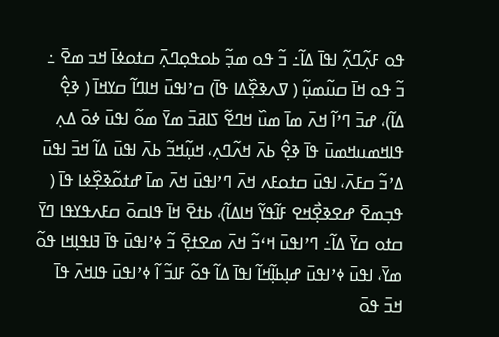ߟߋ ߓߍ߲߬ߣߍ߲߬ ߊߟߊ߫ ߡߊ߬߸ ߏ߬ ߟߋ ߘߏ߲߬ ߕߋߟߋ߲ߣߍ߲߫ ߛߙߋߦߊ߫ ߞߏ ߘߐ߫ ߸ ߏ߬ ߟߋ ߞߊ߫ ߛߎ߬ߘߎ߲߬ ( ߜߍߢߐ߲߰ߡߊ ߟߊ߫) ߛߴߊߟߎ߫ ߞߊߣߊ߬ ߛߌߞߊ߫ ( ߢߐ߲߮ ߡߊ߬)، ߝߏ߫ ߣߴߊ߬ ߞߍ߫ ߘߊ߫ ߘߎ߰ ߞߣߐ߬ ߖߊߥߏ߫ ߘߌ߫ ߘߋ߬ ߊߟߎ߫ ߦߋ߫ ߡߍ߲ ߟߊߞߘߎߞߘߎ߫ ߟߊ߫ ߢߐ߲߮ ߕߍ߫ ߞߍ߬ߣߍ߲، ߞߎ߲߬ߞߏ߬ ߕߍ߫ ߊߟߎ߫ ߡߊ߬ ߞߏ߫ ߊߟߎ߫ ߡߴߏ߬ ߛߓߍ߫، ߊߟߎ߫ ߛߙߋߓߍ ߞߍ߫ ߣߴߊߟߎ߫ ߞߍ߫ ߘߊ߫ ߝߙߋ߬ߢߐ߲߰ߦߊ ߟߊ߫ ( ߟߏ߲ߘߐ߫ ߝߐߢߐ߲߯ߞߐ ߓߊ߬ߟߌ߬ ߞߊߡߊ߬)، ߕߙߐ߫ ߞߊ߫ ߟߊߛߋ߫ ߛߓߍߟߌߟߊ ߣߌ߫ ߛߙߋ ߛߌ߫ ߡߊ߬߸ ߣߴߊߟߎ߫ ߞߵߏ߬ ߞߍ߫ ߘߐߙߐ߲߫ ߏ߬ ߦߴߊߟߎ߫ ߟߊ߫ ߔߊߟߊ߲ߞߊ ߟߋ߬ ߘߌ߫، ߊߟߎ߫ ߦߴߊߟߎ߫ ߝߊ߲ߕߊ߲߬ߞߊ߬ ߊߟߊ߫ ߡߊ߬ ߟߋ߬ ߓߊߏ߬ ߊ߬ ߦߴߊߟߎ߫ ߟߊߞߍ߫ ߟߊ߫ ߞߏ߫ ߟߋ߫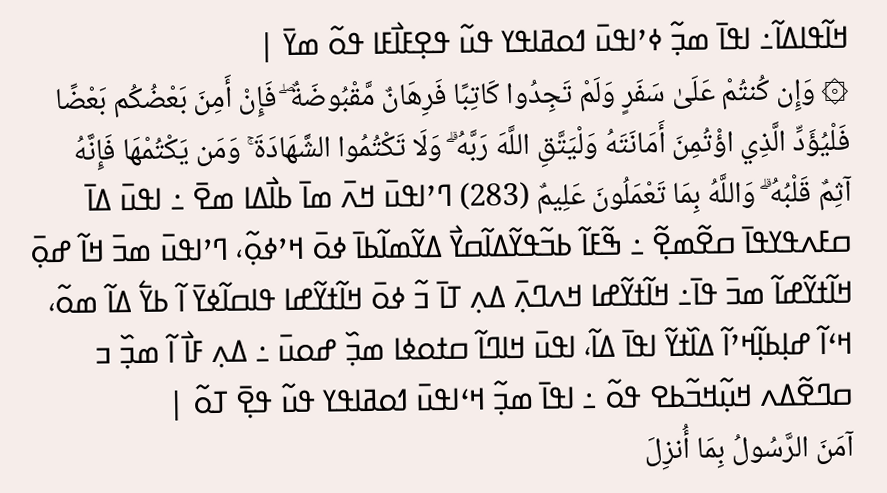ߞߊ߬ߟߊߡߊ߬߸ ߊߟߊ߫ ߘߏ߲߬ ߦߴߊߟߎ߫ ߗߋߥߊߟߌ ߟߎ߬ ߟߐ߲ߓߊ߯ߓߊ ߟߋ߬ ߘߌ߫ |
۞ وَإِن كُنتُمْ عَلَىٰ سَفَرٍ وَلَمْ تَجِدُوا كَاتِبًا فَرِهَانٌ مَّقْبُوضَةٌ ۖ فَإِنْ أَمِنَ بَعْضُكُم بَعْضًا فَلْيُؤَدِّ الَّذِي اؤْتُمِنَ أَمَانَتَهُ وَلْيَتَّقِ اللَّهَ رَبَّهُ ۗ وَلَا تَكْتُمُوا الشَّهَادَةَ ۚ وَمَن يَكْتُمْهَا فَإِنَّهُ آثِمٌ قَلْبُهُ ۗ وَاللَّهُ بِمَا تَعْمَلُونَ عَلِيمٌ (283) ߣߴߊߟߎ߫ ߞߍ߫ ߘߊ߫ ߕߊ߯ߡߊ ߘߐ߫ ߸ ߊߟߎ߫ ߡߊ߫ ߛߓߍߟߌߟߊ߫ ߛߐ߬ߘߐ߲߬ ߸ ߒ߬ߓߊ߬ ߕߏ߬ߟߌ߬ߡߊ߬ߛߌ߯ ߡߌ߬ߘߊ߬ߕߊ߫ ߦߋ߫ ߞߴߦߋ߲߬، ߣߴߊߟߎ߫ ߘߏ߫ ߞߊ߬ ߝߋ߲߫ ߞߊ߬ߙߌ߬ߝߊ߬ ߘߏ߫ ߟߊ߫߸ ߞߊ߬ߙߌ߬ߝߊ ߞߍߣߍ߲߫ ߡߍ߲ ߠߊ߫ ߏ߬ ߦߋ߫ ߞߊ߬ߙߌ߬ߝߊ ߟߊߛߊ߬ߦߌ߫ ߊ߬ ߕߌ߱ ߡߊ߬ ߘߋ߬، ߞߵߊ߬ ߝߊ߲ߕߊ߲߬ߞߴߊ߬ ߡߊ߰ߙߌ߬ ߊߟߊ߫ ߡߊ߬، ߊߟߎ߫ ߞߊߣߊ߬ ߛߙߋߦߊ ߘߏ߲߰ ߝߋߎ߫ ߸ ߡߍ߲ ߓߊ߯ ߊ߬ ߘߏ߲߰ ߏ ߛߣߐ߬ߡߍ ߞߎ߲߬ߞߏ߬ߕߐ ߟߋ߬ ߸ ߊߟߊ߫ ߘߏ߲߬ ߞߵߊߟߎ߫ ߗߋߥߊߟߌ ߟߎ߬ ߟߐ߲߫ ߠߋ߬ |
آمَنَ الرَّسُولُ بِمَا أُنزِلَ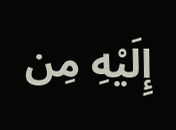إِلَيْهِ مِن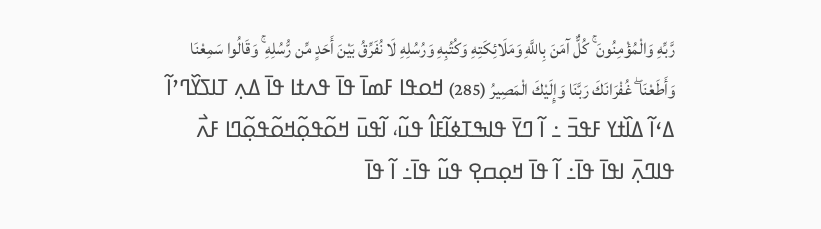رَّبِّهِ وَالْمُؤْمِنُونَ ۚ كُلٌّ آمَنَ بِاللَّهِ وَمَلَائِكَتِهِ وَكُتُبِهِ وَرُسُلِهِ لَا نُفَرِّقُ بَيْنَ أَحَدٍ مِّن رُّسُلِهِ ۚ وَقَالُوا سَمِعْنَا وَأَطَعْنَا ۖ غُفْرَانَكَ رَبَّنَا وَإِلَيْكَ الْمَصِيرُ (285) ߞߋߟߊ ߓߘߊ߫ ߟߊ߫ ߟߍߙߊ ߟߊ߫ ߡߍ߲ ߠߊߖߌ߰ߣߴߊ߬ ߡߵߊ߬ ߡߊ߰ߙߌ ߓߟߏ߫ ߸ ߊ߬ ߣߌ߫ ߟߊߒߠߦߊ߬ߓߊ߮ ߟߎ߬، ߊ߬ߟߎ߫ ߞߋ߬ߟߋ߲߬ߞߋ߬ߟߋ߲߬ߣߊ ߓߍ߯ ߟߊߣߍ߲߫ ߊߟߊ߫ ߟߊ߫߸ ߊ߬ ߟߊ߫ ߞߋ߲ߛߐ߲ ߟߎ߬ ߟߊ߫߸ ߊ߬ ߟߊ߫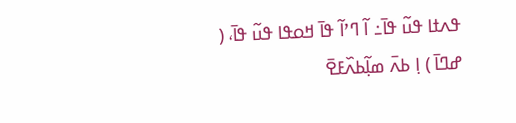ߟߍߙߊ ߟߎ߬ ߟߊ߫߸ ߊ߬ ߣߴߊ߬ ߟߊ߫ ߞߋߟߊ ߟߎ߬ ߟߊ߫، ( ߝߣߊ߫ ) ߊ߲ ߕߍ߫ ߘߊ߲߬ߕߍ߰ߓߐ߫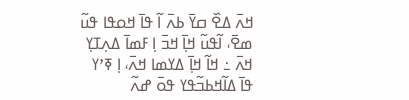ߞߍ߫ ߡߐ߰ ߛߌ߫ ߕߍ߫ ߊ߬ ߟߊ߫ ߞߋߟߊ ߟߎ߬ ߘߐ߫، ߊ߬ߟߎ߬ ߞߊ߲߫ ߞߏ߫ ߊ߲ ߓߘߊ߫ ߡߍ߲ߠߌ߲ ߞߍ߫ ߸ ߞߊ߬ ߞߊ߲߫ ߡߌߘߊ ߞߍ߫، ߊ߲ ߧߴߌ ߟߊ߫ ߡߊ߬ߞߕߏ߬ߟߌ ߟߋ߫ ߝߍ߬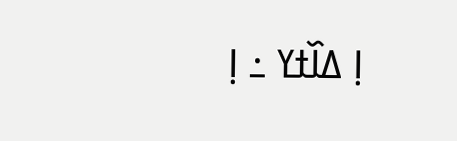ߊ߲ ߡߊ߰ߙߌ ߸ ߊ߲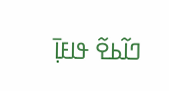ߣߊ߬ߕߐ߬ ߟߊߓߊ߲߫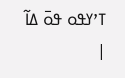ߠߴߌߟߋ ߟߋ߫ ߡߊ߬ |